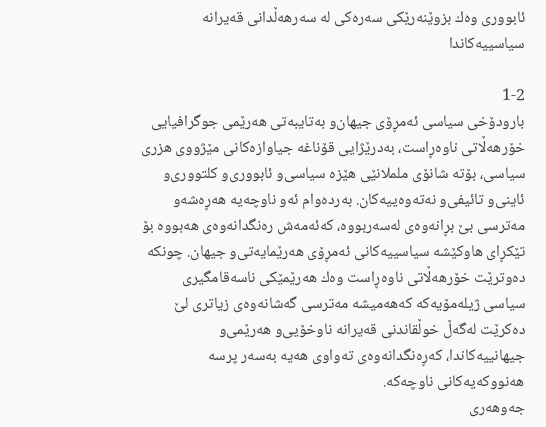ئابووری‌ وه‌ك بزوێنه‌رێكی‌ سه‌ره‌كی‌ له‌ سه‌رهه‌ڵدانی‌ قه‌یرانه‌ سیاسییه‌كاندا ‌

1-2
بارودۆخی‌ سیاسی‌ ئه‌مڕۆی‌ جیهان‌و به‌تایبه‌تی‌ هه‌رێمی‌ جوگرافیایی‌ خۆرهه‌ڵاتی‌ ناوه‌ڕاست، به‌درێژایی‌ قۆناغه‌ جیاوازه‌كانی‌ مێژووی‌ هزری‌ سیاسی‌، بۆته‌ شانۆی‌ ململانێی‌ هێزه‌ سیاسی‌‌و ئابووری‌‌و كلتووری‌‌و ئاینی‌‌و تائیفی‌‌و نه‌ته‌وه‌ییه‌كان. به‌رده‌وام ئه‌و ناوچه‌یه‌ هه‌ڕه‌شه‌و مه‌ترسی‌ بێ بڕانه‌وه‌ی‌ له‌سه‌ربووه‌، كه‌ئه‌مه‌ش ره‌نگدانه‌وه‌ی‌ هه‌بووه‌ بۆ تێكڕای‌ هاوكێشه‌ سیاسییه‌كانی‌ ئه‌مڕۆی هه‌رێمایه‌تی‌‌و جیهان. چونكه‌ ده‌وترێت خۆرهه‌ڵاتی‌ ناوه‌ڕاست وه‌ك هه‌رێمێكی‌ ناسه‌قامگیری‌ سیاسی‌ ژیله‌مۆیه‌كه‌ كه‌هه‌میشه‌ مه‌ترسی‌ گه‌شانه‌وه‌ی‌ زیاتری‌ لێ ده‌كرێت له‌گه‌ڵ خوڵقاندنی‌ قه‌یرانه‌ ناوخۆیی‌‌و هه‌رێمی‌‌و جیهانییه‌كاندا، كه‌ڕه‌نگدانه‌وه‌ی‌ ته‌واوی‌ هه‌یه‌ به‌سه‌ر پرسه‌ هه‌نووكه‌یه‌كانی‌ ناوچه‌كه‌.
جه‌وهه‌ری‌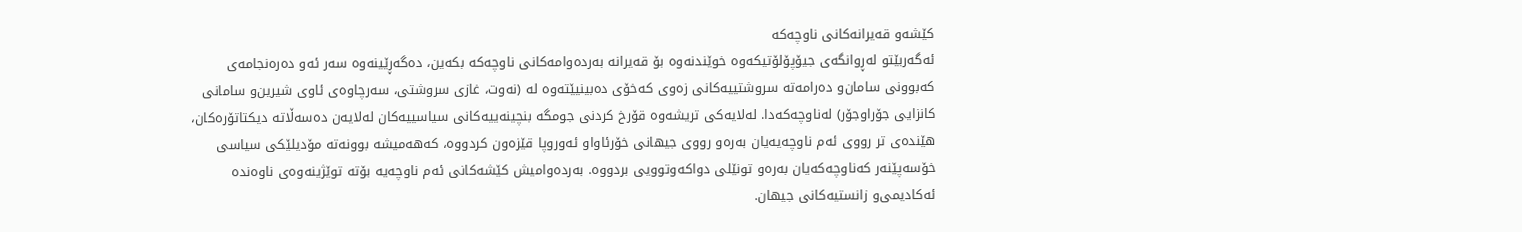كێشه‌و قه‌یرانه‌كانی ناوچه‌كه‌
ئه‌گه‌ربێتو له‌ڕوانگه‌ی‌ جیۆپۆلۆتیكه‌وه‌ خوێندنه‌وه‌ بۆ قه‌یرانه‌ به‌رده‌وامه‌كانی‌ ناوچه‌كه‌ بكه‌ین، ده‌گه‌ڕێینه‌وه‌ سه‌ر ئه‌و ده‌ره‌نجامه‌ی‌ كه‌بوونی‌ سامان‌و ده‌رامه‌ته‌ سروشتییه‌كانی‌ زه‌وی‌ كه‌خۆی‌ ده‌بینیێته‌وه‌ له‌ (نه‌وت، غازی‌ سروشتی‌، سه‌رچاوه‌ی‌ ئاوی‌ شیرین‌و سامانی‌ كانزایی‌ جۆراوجۆر) له‌ناوچه‌كه‌دا. له‌لایه‌كی‌ تریشه‌وه‌ قۆرخ كردنی‌ جومگه‌ بنچینه‌ییه‌كانی‌ سیاسییه‌كان له‌لایه‌ن ده‌سه‌ڵاته‌ دیكتاتۆره‌كان، هێنده‌ی‌ تر رووی‌ ئه‌م ناوچه‌یه‌یان به‌ره‌و رووی‌ جیهانی‌ خۆرئاواو ئه‌وروپا قێزه‌ون كردووه‌، كه‌هه‌میشه‌ بوونه‌ته‌ مۆدیلێكی‌ سیاسی‌ خۆسه‌پێنه‌ر كه‌ناوچه‌كه‌یان به‌ره‌و تونێلی‌ دواكه‌وتوویی‌ بردووه‌. به‌رده‌وامیش كێشه‌كانی‌ ئه‌م ناوچه‌یه‌ بۆته‌ توێژینه‌وه‌ی‌ ناوه‌نده‌ ئه‌كادیمی‌‌و زانستیه‌كانی‌ جیهان.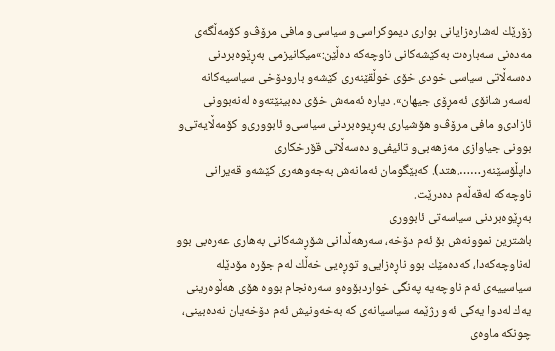زۆرێك له‌شاره‌زایانی‌ بواری‌ دیموكراسی‌‌و سیاسی‌‌و مافی‌ مرۆڤ‌و كۆمه‌ڵگه‌ی‌ مه‌ده‌نی‌ سه‌باره‌ت به‌كێشه‌كانی‌ ناوچه‌كه‌ ده‌ڵێن:»میكانیزمی‌ به‌ڕێوه‌بردنی‌ ده‌سه‌ڵاتی‌ سیاسی‌ خودی‌ خۆی‌ خوڵقێنه‌ری‌ كێشه‌و بارودۆخی‌ سیاسیه‌كانه‌ له‌سه‌ر شانۆی‌ ئه‌مڕۆی‌ جیهان». دیاره‌ ئه‌مه‌ش خۆی‌ ده‌بینێته‌وه‌ له‌نه‌بوونی‌ ئازادی‌و مافی‌ مرۆڤ‌و هۆشیاری‌ به‌ڕیوه‌بردنی‌ سیاسی‌‌و ئابووری‌‌و كۆمه‌ڵایه‌تی‌‌و بوونی‌ جیاوازی‌ مه‌زهه‌بی‌‌و تائیفی‌‌و ده‌سه‌ڵاتی‌ قۆرخكاری‌ داپڵۆسێنه‌ر…….هتد). كه‌بێگومان ئه‌مانه‌ش به‌جه‌وهه‌ری‌ كێشه‌و قه‌یرانی‌ ناوچه‌كه‌ له‌قه‌ڵه‌م ده‌درێت.
به‌ڕێوه‌بردنی‌ سیاسه‌تی‌ ئابووری
باشترین نموونه‌ش بۆ ئه‌م دۆخه‌، سه‌رهه‌ڵدانی‌ شۆڕشه‌كانی‌ به‌هاری‌ عه‌ره‌بی‌ بوو له‌ناوچه‌كه‌دا، كه‌ده‌مێك بوو ناڕه‌زایی‌‌و توڕه‌یی‌ خه‌ڵك له‌م جۆره‌ مۆدێله‌ سیاسییه‌ی‌ ئه‌م ناوچه‌یه‌ په‌نگی‌ خواردبۆوه‌‌و سه‌ره‌نجام بووه‌ هۆی‌ هه‌ڵوه‌رینی‌ یه‌ك له‌دوا یه‌كی‌ ئه‌و رژێمه‌ سیاسیانه‌ی‌ كه‌ به‌خه‌ونیش ئه‌م دۆخه‌یان نه‌ده‌بینی‌، چونكه‌ ماوه‌ی‌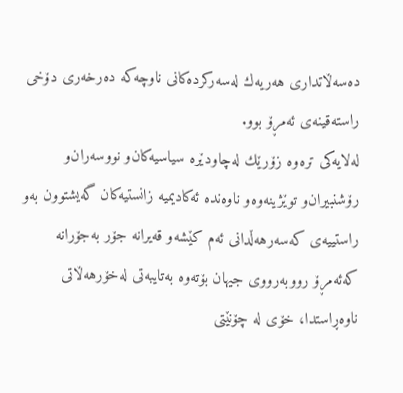ده‌سه‌ڵاتداری‌ هه‌ریه‌ك له‌سه‌ركرده‌كانی‌ ناوچه‌كه‌ ده‌رخه‌ری‌ دۆخی‌ راسته‌قینه‌ی‌ ئه‌مڕۆ بوو.
له‌لایه‌كی‌ تره‌وه‌ زۆرێك له‌چاودێره‌ سیاسیه‌كان‌و نووسه‌ران‌و رۆشنبیران‌و توێژینه‌وه‌و ناوه‌نده‌ ئه‌كادیمیه‌ زانستیه‌كان گه‌یشتوون به‌و راستییه‌ی‌ كه‌سه‌رهه‌ڵدانی‌ ئه‌م كێشه‌و قه‌یرانه‌ جۆر به‌جۆرانه‌ كه‌ئه‌مڕۆ رووبه‌رووی‌ جیهان بۆته‌وه‌ به‌تایبه‌تی‌ له‌خۆرهه‌ڵاتی‌ ناوه‌ڕاستدا، خۆی‌ له‌ چۆنێتی‌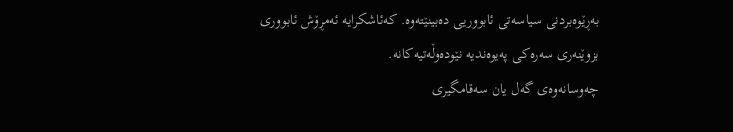به‌ڕێوه‌بردنی‌ سیاسه‌تی‌ ئابووریی‌ ده‌بینێته‌وه‌. كه‌ئاشكرایه‌ ئه‌مڕۆش ئابووری‌ بزوێنه‌ری‌ سه‌ره‌كی‌ په‌یوه‌ندیه‌ نێوده‌وڵه‌تیه‌كانه‌.
چه‌وسانه‌وه‌ی گه‌ل یان سه‌قامگیری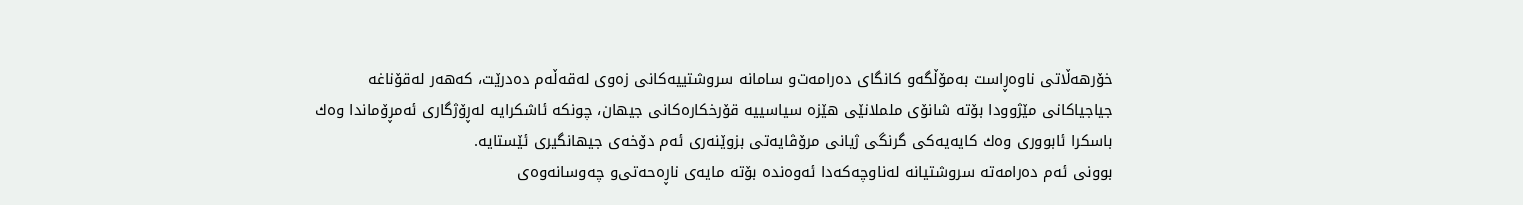خۆرهه‌ڵاتی‌ ناوه‌ڕاست به‌مۆڵگه‌و كانگای‌ ده‌رامه‌ت‌و سامانه‌ سروشتییه‌كانی‌ زه‌وی‌ له‌قه‌ڵه‌م ده‌درێت، كه‌هه‌ر له‌قۆناغه‌ جیاجیاكانی‌ مێژوودا بۆته‌ شانۆی‌ ململانێی هێزه‌ سیاسییه‌ قۆرخكاره‌كانی‌ جیهان، چونكه‌ ئاشكرایه‌ له‌ڕۆژگاری‌ ئه‌مڕۆماندا وه‌ك باسكرا ئابووری‌ وه‌ك كایه‌یه‌كی‌ گرنگی‌ ژیانی‌ مرۆڤایه‌تی‌ بزوێنه‌ری‌ ئه‌م دۆخه‌ی‌ جیهانگیری‌ ئێستایه‌.
بوونی‌ ئه‌م ده‌رامه‌ته‌ سروشتیانه‌ له‌ناوچه‌كه‌دا ئه‌وه‌نده‌ بۆته‌ مایه‌ی‌ ناڕه‌حه‌تی‌‌و چه‌وسانه‌وه‌ی‌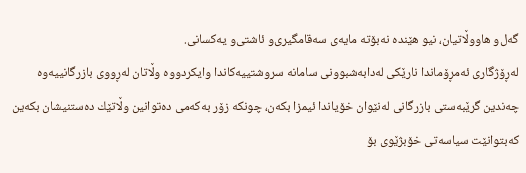گه‌ل‌و هاووڵاتیان، نیو هێنده‌ نه‌بۆته‌ مایه‌ی‌ سه‌قامگیری‌‌و ئاشتی‌‌و یه‌كسانی‌.
له‌ڕۆژگاری‌ ئه‌مڕۆماندا نارێكی‌ له‌دابه‌شبوونی‌ سامانه‌ سروشتییه‌كاندا وایكردووه‌ وڵاتان له‌ڕووی‌ بازرگانییه‌وه‌ چه‌ندین گرێبه‌ستی‌ بازرگانی‌ له‌نێوان خۆیاندا ئیمزا بكه‌ن، چونكه‌ زۆر به‌كه‌می‌ ده‌توانین وڵاتێك ده‌ستنیشان بكه‌ین كه‌بتوانێت سیاسه‌تی‌ خۆبژێوی‌ بۆ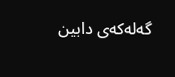گه‌له‌كه‌ی‌ دابین